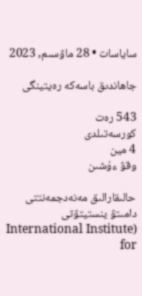ساياسات • 28 ماۋسىم, 2023

جاھاندىق باسەكە رەيتينگى

543 رەت
كورسەتىلدى
4 مين
وقۋ ءۇشىن

حالىقارالىق مەنەدجمەنتتى دامىتۋ ينستيتۋتى (International Institute for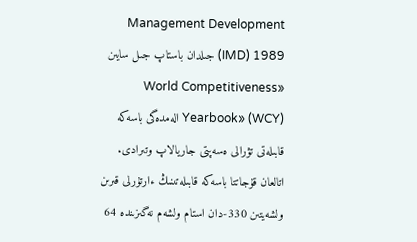Management Development (IMD) 1989 جىلدان باستاپ جىل سايىن «World Competitiveness Yearbook» (WCY) الەمدەگى باسەكە قابىلەتى تۋرالى ەسەپتى جاريالاپ وتىرادى. اتالعان قۇجاتتا باسەكە قابىلەتىنىڭ ءارتۇرلى قىرىن ولشەيتىن 330-دان استام ولشەم نەگىزىندە 64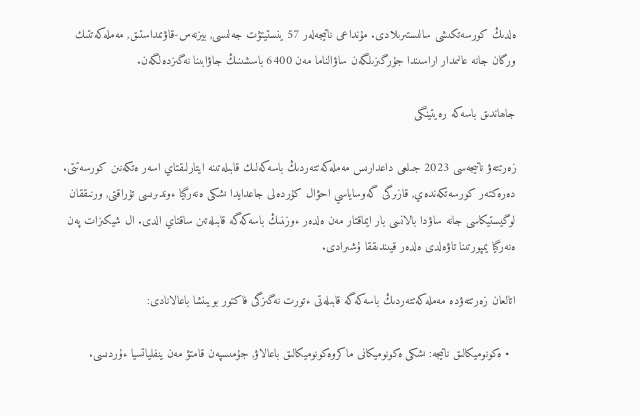ەلدىڭ كورسەتكىشى سالىستىرىلادى. مۇنداعى ناتيجەلەر 57 ينستيتۋت جەلىسى, بيزنەس-قاۋىمداستىق, مەملەكەتتىك ورگان جانە عالىمدار اراسىندا جۇرگىزىلگەن ساۋالناما مەن 6400 باسشىنىڭ جاۋابىنا نەگىزدەلگەن.

جاھاندىق باسەكە رەيتينگى

زەرتتەۋ ناتيجەسى 2023 جىلعى داعدارىس مەملەكەتتەردىڭ باسەكەلىك قابىلەتىنە ايتارلىقتاي اسەر ەتكەنىن كورسەتتى. دەرەكتەر كورسەتكەندەي, قازىرگى گەوساياسي احۋال كۇردەلى جاعدايدا ىشكى ەنەرگيا ءوندىرىسى تۇراقتى, ورنىققان لوگيستيكاسى جانە ساۋدا بالانسى بار ايماقتار مەن ەلدەر ءوزىنىڭ باسەكەگە قابىلەتىن ساقتاي الدى. ال شيكىزات پەن ەنەرگيا يمپورتىنا تاۋەلدى ەلدەر قيىندىققا ۇشىرادى.

اتالعان زەرتتەۋدە مەملەكەتتەردىڭ باسەكەگە قابىلەتى ءتورت نەگىزگى فاكتور بويىنشا باعالانادى:

  • ەكونوميكالىق ناتيجە: ىشكى ەكونوميكانى ماكروەكونوميكالىق باعالاۋ, جۇمىسپەن قامتۋ مەن ينفلياتسيا ءۇردىسى.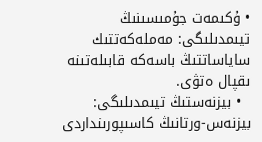• ۇكىمەت جۇمىسىنىڭ تيىمدىلىگى: مەملەكەتتىك ساياساتتىڭ باسەكە قابىلەتىنە ىقپال ەتۋى.
  • بيزنەستىڭ تيىمدىلىگى: بيزنەس-ورتانىڭ كاسىپورىنداردى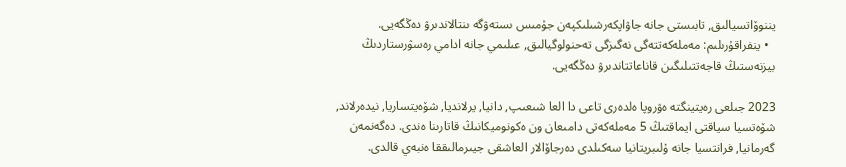يننوۆاتسيالىق, تابىستى جانە جاۋاپكەرشىلىكپەن جۇمىس ىستەۋگە ىنتالاندىرۋ دەڭگەيى.
  • ينفراقۇرىلىم: مەملەكەتتەگى نەگىزگى تەحنولوگيالىق, عىلىمي جانە ادامي رەسۋرستاردىڭ بيزنەستىڭ قاجەتتىلىگىن قاناعاتتاندىرۋ دەڭگەيى.

2023 جىلعى رەيتينگتە ەۋروپا ەلدەرى تاعى دا العا شىعىپ, دانيا, يرلانديا, شۆەيتساريا, نيدەرلاند, شۆەتسيا سياقتى ايماقتىڭ 5 مەملەكەتى دامىعان ون ەكونوميكانىڭ قاتارىنا ەندى. دەگەنمەن گەرمانيا, فرانتسيا جانە ۇلىبريتانيا سەكىلدى دەرجاۆالار العاشقى جيىرمالىققا ەنبەي قالدى.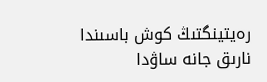رەيتينگتىڭ كوش باسىندا نارىق جانە ساۋدا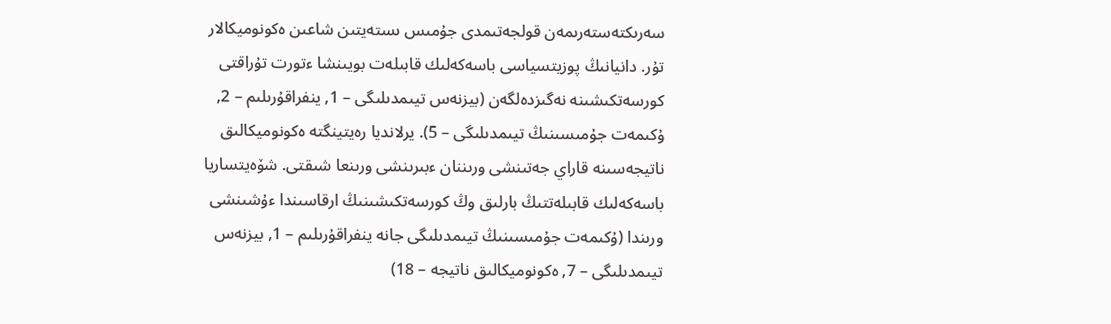سەرىكتەستەرىمەن قولجەتىمدى جۇمىس ىستەيتىن شاعىن ەكونوميكالار تۇر. دانيانىڭ پوزيتسياسى باسەكەلىك قابىلەت بويىنشا ءتورت تۇراقتى كورسەتكىشىنە نەگىزدەلگەن (بيزنەس تيىمدىلىگى – 1, ينفراقۇرىلىم – 2, ۇكىمەت جۇمىسىنىڭ تيىمدىلىگى – 5). يرلانديا رەيتينگتە ەكونوميكالىق ناتيجەسىنە قاراي جەتىنشى ورىننان ءبىرىنشى ورىنعا شىقتى. شۆەيتساريا باسەكەلىك قابىلەتتىڭ بارلىق وڭ كورسەتكىشىنىڭ ارقاسىندا ءۇشىنشى ورىندا (ۇكىمەت جۇمىسىنىڭ تيىمدىلىگى جانە ينفراقۇرىلىم – 1, بيزنەس تيىمدىلىگى – 7, ەكونوميكالىق ناتيجە – 18)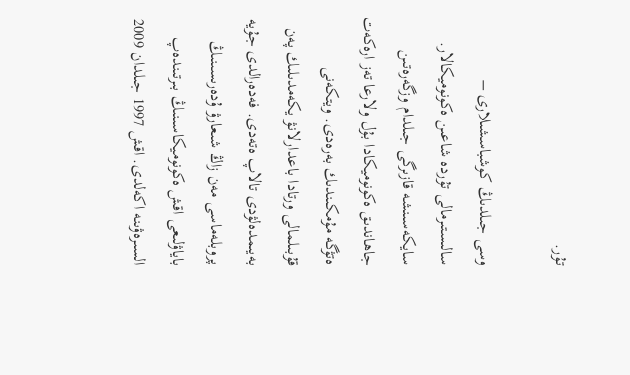تۇر.

وسى جىلدىڭ كوشباسشىلارى – سالىستىرمالى تۇردە شاعىن ەكونوميكالار. سايكەسىنشە قازىرگى جىلدام وزگەرەتىن جاھاندىق ەكونوميكادا بۇل ولارعا تەز ارەكەت ەتۋگە مۇمكىندىك بەرەدى. ويتكەنى قۇبىلمالى ورتادا باعدارلانۋ يكەمدىلىك پەن بەيىمدەلۋدى تالاپ ەتەدى. فەدەرالدى جۇيە پروبلەماسى مەن زاڭ شىعارۋ ۇدەرىسىنىڭ باياۋلىعى اقش ەكونوميكاسىنىڭ بىرتىندەپ السىرەۋىنە اكەلدى. اقش 1997 جىلدان 2009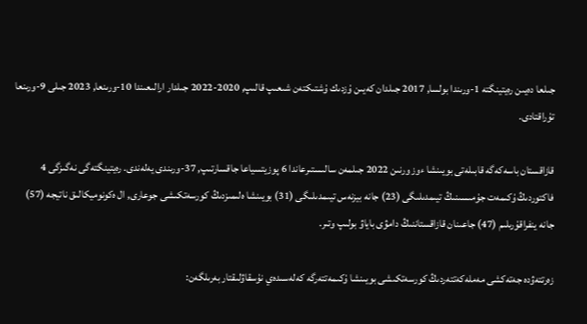جىلعا دەيىن رەيتينگتە 1-ورىندا بولسا, 2017 جىلدان كەيىن ۇزدىك ۇشتىكتەن شىعىپ قالىپ, 2020-2022 جىلدار ارالىعىندا 10-ورىنعا, 2023 جىلى 9-ورىنعا تۇراقتادى.

قازاقستان باسەكەگە قابىلەتى بويىنشا ءوز ورنىن 2022 جىلمەن سالىستىرعاندا 6 پوزيتسياعا جاقسارتىپ, 37-ورىندى يەلەندى. رەيتينگتەگى نەگىزگى 4 فاكتوردىڭ ۇكىمەت جۇمىسىنىڭ تيىمدىلىگى (23) جانە بيزنەس تيىمدىلىگى (31) بويىنشا ەلىمىزدىڭ كورسەتكىشى جوعارى, ال ەكونوميكالىق ناتيجە (57) جانە ينفراقۇرىلىم (47) جاعىنان قازاقستاننىڭ دامۋى باياۋ بولىپ وتىر.

زەرتتەۋدە جەتەكشى مەملەكەتتەردىڭ كورسەتكىشى بويىنشا ۇكىمەتتەرگە كەلەسىدەي نۇسقاۋلىقتار بەرىلگەن: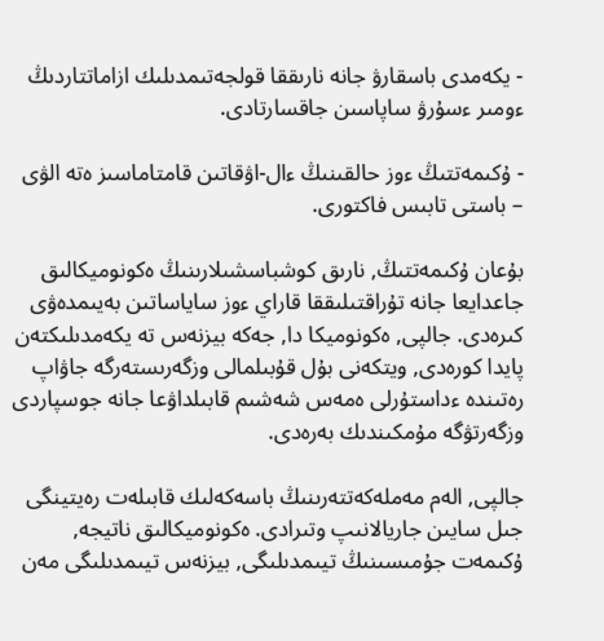- يكەمدى باسقارۋ جانە نارىققا قولجەتىمدىلىك ازاماتتاردىڭ ءومىر ءسۇرۋ ساپاسىن جاقسارتادى.

- ۇكىمەتتىڭ ءوز حالقىنىڭ ءال-اۋقاتىن قامتاماسىز ەتە الۋى – باستى تابىس فاكتورى.

بۇعان ۇكىمەتتىڭ, نارىق كوشباسشىلارىنىڭ ەكونوميكالىق جاعدايعا جانە تۇراقتىلىققا قاراي ءوز ساياساتىن بەيىمدەۋى كىرەدى. جالپى, ەكونوميكا دا, جەكە بيزنەس تە يكەمدىلىكتەن پايدا كورەدى, ويتكەنى بۇل قۇبىلمالى وزگەرىستەرگە جاۋاپ رەتىندە ءداستۇرلى ەمەس شەشىم قابىلداۋعا جانە جوسپاردى وزگەرتۋگە مۇمكىندىك بەرەدى.

جالپى, الەم مەملەكەتتەرىنىڭ باسەكەلىك قابىلەت رەيتينگى جىل سايىن جاريالانىپ وتىرادى. ەكونوميكالىق ناتيجە, ۇكىمەت جۇمىسىنىڭ تيىمدىلىگى, بيزنەس تيىمدىلىگى مەن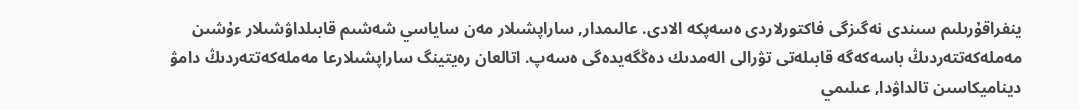ينفراقۇرىلىم سىندى نەگىزگى فاكتورلاردى ەسەپكە الادى. عالىمدار, ساراپشىلار مەن ساياسي شەشىم قابىلداۋشىلار ءۇشىن مەملەكەتتەردىڭ باسەكەگە قابىلەتى تۋرالى الەمدىك دەڭگەيدەگى ەسەپ. اتالعان رەيتينگ ساراپشىلارعا مەملەكەتتەردىڭ دامۋ ديناميكاسىن تالداۋدا, عىلىمي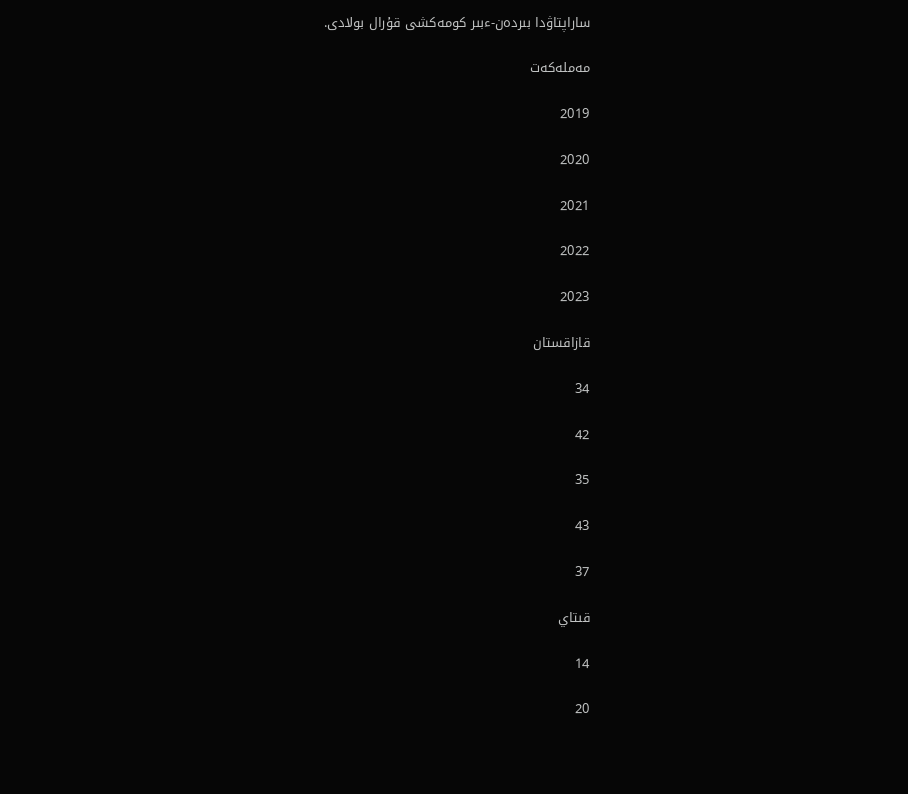ساراپتاۋدا بىردەن-ءبىر كومەكشى قۇرال بولادى.

مەملەكەت

2019

2020

2021

2022

2023

قازاقستان

34

42

35

43

37

قىتاي

14

20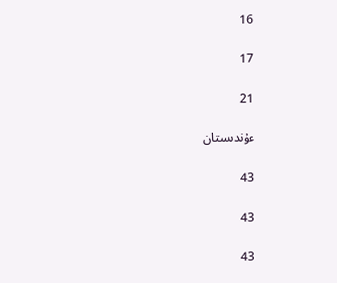16

17

21

ءۇندىستان

43

43

43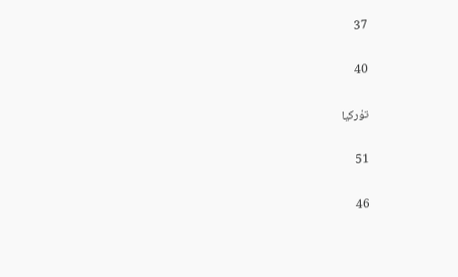37

40

تۇركيا

51

46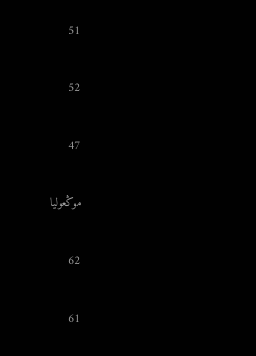51

52

47

موڭعوليا

62

61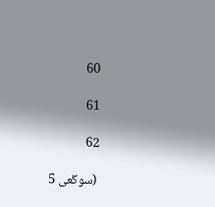60

61

62

 (سوڭعى 5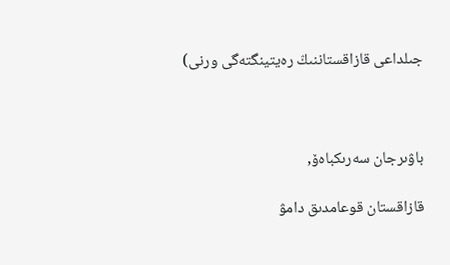جىلداعى قازاقستاننىڭ رەيتينگتەگى ورنى)



باۋىرجان سەرىكباەۆ,

قازاقستان قوعامدىق دامۋ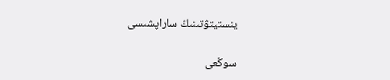ينستيتۋتىنىڭ ساراپشىسى

سوڭعى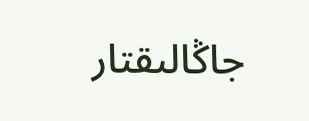جاڭالىقتار